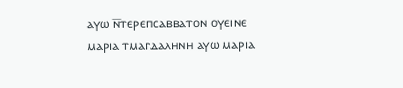ⲁⲩⲱ ⲛ̅ⲧⲉⲣⲉⲡⲥⲁⲃⲃⲁⲧⲟⲛ ⲟⲩⲉⲓⲛⲉ ⲙⲁⲣⲓⲁ ⲧⲙⲁⲅⲇⲁⲗⲏⲛⲏ ⲁⲩⲱ ⲙⲁⲣⲓⲁ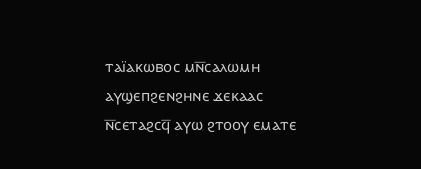ⲧⲁⲓ̈ⲁⲕⲱⲃⲟⲥ ⲙⲛ̅ⲥⲁⲗⲱⲙⲏ ⲁⲩϣⲉⲡϩⲉⲛϩⲏⲛⲉ ϫⲉⲕⲁⲁⲥ ⲛ̅ⲥⲉⲧⲁϩⲥϥ̅ ⲁⲩⲱ ϩⲧⲟⲟⲩ ⲉⲙⲁⲧⲉ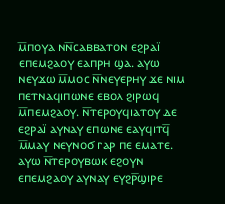ⲙ̅ⲡⲟⲩⲁ ⲛⲛ̅ⲥⲁⲃⲃⲁⲧⲟⲛ ⲉϩⲣⲁⲓ̈ ⲉⲡⲉⲙϩⲁⲟⲩ ⲉⲁⲡⲣⲏ ϣⲁ. ⲁⲩⲱ ⲛⲉⲩϫⲱ ⲙ̅ⲙⲟⲥ ⲛ̅ⲛⲉⲩⲉⲣⲏⲩ ϫⲉ ⲛⲓⲙ ⲡⲉⲧⲛⲁϥⲓⲡⲱⲛⲉ ⲉⲃⲟⲗ ϩⲓⲣⲱϥ ⲙ̅ⲡⲉⲙϩⲁⲟⲩ. ⲛ̅ⲧⲉⲣⲟⲩϥⲓⲁⲧⲟⲩ ⲇⲉ ⲉϩⲣⲁⲓ̈ ⲁⲩⲛⲁⲩ ⲉⲡⲱⲛⲉ ⲉⲁⲩϥⲓⲧϥ̅ ⲙ̅ⲙⲁⲩ ⲛⲉⲩⲛⲟϭ ⲅⲁⲣ ⲡⲉ ⲉⲙⲁⲧⲉ. ⲁⲩⲱ ⲛ̅ⲧⲉⲣⲟⲩⲃⲱⲕ ⲉϩⲟⲩⲛ ⲉⲡⲉⲙϩⲁⲟⲩ ⲁⲩⲛⲁⲩ ⲉⲩϩⲣ̅ϣⲓⲣⲉ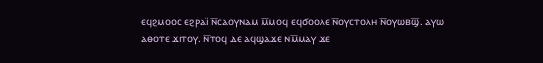ⲉϥϩⲙⲟⲟⲥ ⲉϩⲣⲁⲓ̈ ⲛ̅ⲥⲁⲟⲩⲛⲁⲙ ⲙ̅ⲙⲟϥ ⲉϥϭⲟⲟⲗⲉ ⲛ̅ⲟⲩⲥⲧⲟⲗⲏ ⲛ̅ⲟⲩⲱⲃϣ̅. ⲁⲩⲱ ⲁⲑⲟⲧⲉ ϫⲓⲧⲟⲩ. ⲛ̅ⲧⲟϥ ⲇⲉ ⲁϥϣⲁϫⲉ ⲛⲙ̅ⲙⲁⲩ ϫⲉ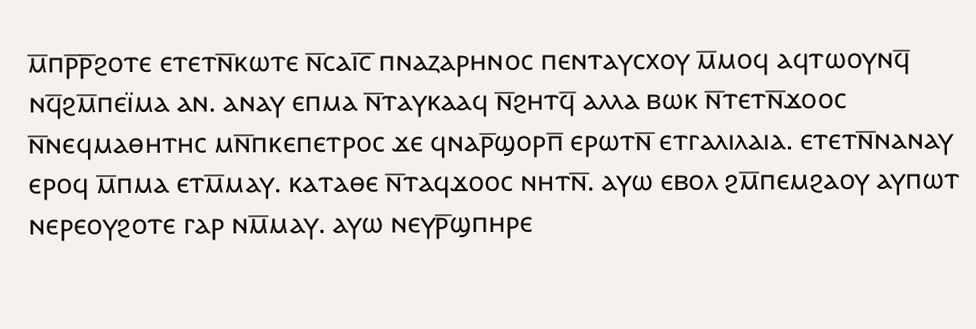ⲙ̅ⲡⲣ̅ⲣ̅ϩⲟⲧⲉ ⲉⲧⲉⲧⲛ̅ⲕⲱⲧⲉ ⲛ̅ⲥⲁⲓ̅ⲥ̅ ⲡⲛⲁⲍⲁⲣⲏⲛⲟⲥ ⲡⲉⲛⲧⲁⲩⲥxⲟⲩ ⲙ̅ⲙⲟϥ ⲁϥⲧⲱⲟⲩⲛϥ̅ ⲛϥ̅ϩⲙ̅ⲡⲉⲓ̈ⲙⲁ ⲁⲛ. ⲁⲛⲁⲩ ⲉⲡⲙⲁ ⲛ̅ⲧⲁⲩⲕⲁⲁϥ ⲛ̅ϩⲏⲧϥ̅ ⲁⲗⲗⲁ ⲃⲱⲕ ⲛ̅ⲧⲉⲧⲛ̅ϫⲟⲟⲥ ⲛ̅ⲛⲉϥⲙⲁⲑⲏⲧⲏⲥ ⲙⲛ̅ⲡⲕⲉⲡⲉⲧⲣⲟⲥ ϫⲉ ϥⲛⲁⲣ̅ϣⲟⲣⲡ̅ ⲉⲣⲱⲧⲛ̅ ⲉⲧⲅⲁⲗⲓⲗⲁⲓⲁ. ⲉⲧⲉⲧⲛ̅ⲛⲁⲛⲁⲩ ⲉⲣⲟϥ ⲙ̅ⲡⲙⲁ ⲉⲧⲙ̅ⲙⲁⲩ. ⲕⲁⲧⲁⲑⲉ ⲛ̅ⲧⲁϥϫⲟⲟⲥ ⲛⲏⲧⲛ̅. ⲁⲩⲱ ⲉⲃⲟⲗ ϩⲙ̅ⲡⲉⲙϩⲁⲟⲩ ⲁⲩⲡⲱⲧ ⲛⲉⲣⲉⲟⲩϩⲟⲧⲉ ⲅⲁⲣ ⲛⲙ̅ⲙⲁⲩ. ⲁⲩⲱ ⲛⲉⲩⲣ̅ϣⲡⲏⲣⲉ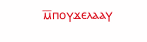ⲙ̅ⲡⲟⲩϫⲉⲗⲁⲁⲩ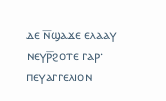ⲇⲉ ⲛ̅ϣⲁϫⲉ ⲉⲗⲁⲁⲩ ⲛⲉⲩⲣ̅ϩⲟⲧⲉ ⲅⲁⲣ·
ⲡⲉⲩⲁⲅⲅⲉⲗⲓⲟⲛ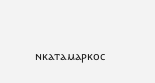ⲛⲕⲁⲧⲁⲙⲁⲣⲕⲟⲥ